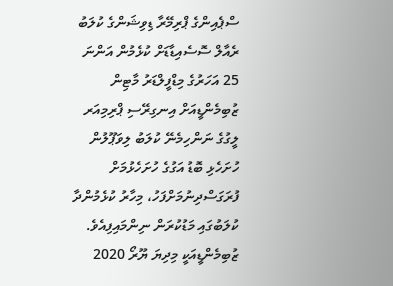ސްޕެއިންގެ ޕްރިމޭރާ ޑިވިޝަންގެ ކުލަބު ރެއާލް ސޮސެއިޑާޑަށް ކުޅެމުން އަންނަ 25 އަހަރުގެ މިޑްފީލްޑަރު މާޓިން ޒުބިމެންޑީއަށް އިނގިރޭސި ޕްރިމިއަރ ލީގުގެ ނަންހިމެނޭ ކުލަބު ލިވަޕޫލުން ހުށަހެޅި ބޮޑު އަގުގެ ހުށަހެޅުމަށް ފުރަގަސްދިނުމަށްފަހު، މިހާރު ކުޅެމުންދާ ކުލަބުގައި މަޑުކުރަން ނިންމައިފިއެވެ.
ޒުބިމެންޑީއަކީ މިދިޔަ ޔޫރޯ 2020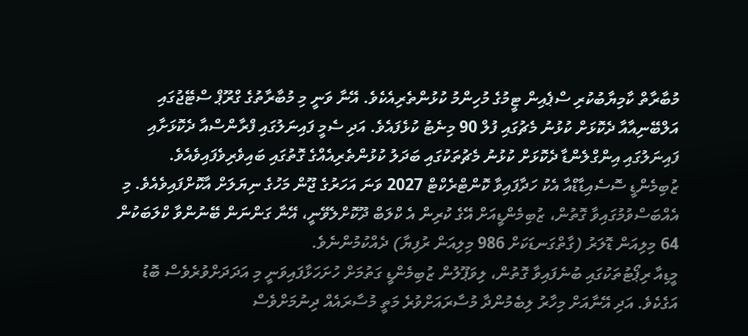މުބާރާތް ކާމިޔާބުކުރި ސްޕެއިން ޓީމުގެ މުހިންމު ކުޅުންތެރިއެކެވެ. އޭނާ ވަނީ މި މުބާރާތުގެ ގްރޫޕް ސްޓޭޖުގައި އަލްބޭނިއާއާ ދެކޮޅަށް ކުޅުނު މެޗުގައި ފުލް 90 މިނެޓު ކުޅެފައެވެ. އަދި ސެމީ ފައިނަލުގައި ފްރާންސްއާ ދެކޮޅަށާއި ފައިނަލުގައި އިންގްލެންޑާ ދެކޮޅަށް ކުޅުނު މެޗުތަކުގައި ބަދަލު ކުޅުންތެރިއެއްގެ ގޮތުގައި ބައިވެރިވެފައިވެއެވެ.
ޒުބިމެންޑީ ސޮސެއިޑާޑްއާ އެކު ހަދާފައިވާ ކޮންޓްރެކްޓް 2027 ވަނަ އަހަރުގެ ޖޫން މަހުގެ ނިޔަލަށް އާކޮށްފައިވެއެވެ. މި އެއްބަސްވުމުގައިވާ ގޮތުން، ޒުބިމެންޑީއަށް އޭގެ ކުރިން އެ ކްލަބް ދޫކޮށްލެވޭނީ، އޭނާ ގަންނަން ބޭނުންވާ ކްލަބަކުން 64 މިލިއަން ޑޮލަރު (ގާތްގަނޑަކަށް 986 މިލިއަން ރުފިޔާ) ދެއްކުމުންނެވެ.
މީޑިއާ ރިޕޯޓުތަކުގައި ބުނެފައިވާ ގޮތުން، ލިވަޕޫލުން ޒުބިމެންޑީ ގަތުމަށް ހުށަހަޅާފައިވަނީ މި އަދަދަށްވުރެވެސް ބޮޑު އަގެކެވެ. އަދި އޭނާއަށް މިހާރު ލިބެމުންދާ މުސާރައަށްވުރެ މަތީ މުސާރައެއް ދިނުމަށްވެސް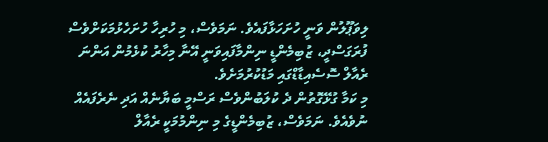ލިވަޕޫލުން ވަނީ ހުށަހަޅާފައެވެ. ނަމަވެސް، މި ހުރިހާ ހުށަހެޅުމަކަށްވެސް ފުރަގަސްދީ، ޒުބިމެންޑީ ނިންމާފައިވަނީ އޭނާ މިހާރު ކުޅެމުން އަންނަ ރެއާލް ސޮސެއިޑާޑްގައި މަޑުކުރުމަށެވެ.
މި ކަމާ ގުޅޭގޮތުން ދެ ކުލަބުންވެސް ރަސްމީ ބަޔާނެއް އަދި ނެރެފައެއް ނުވެއެވެ. ނަމަވެސް، ޒުބިމެންޑީގެ މި ނިންމުމަކީ ރެއާލް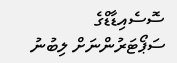ސޮސެއިޑާޑްގެ ސަޕޯޓަރުންނަށް ލިބުނު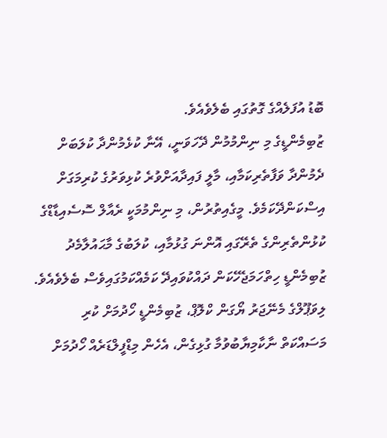ބޮޑު އުފަލެއްގެ ގޮތުގައި ބެލެވެއެވެ.
ޒުބިމެންޑީގެ މި ނިންމުމުން ދޭހަވަނީ، އޭނާ ކުޅެމުންދާ ކުލަބަށް ދެމުންދާ ވަފާތެރިކަމާއި، މާލީ ފައިދާއަށްވުރެ ކުޅިވަރުގެ ކުރިމަގަށް އިސްކަންދޭކަމެވެ. މީގެއިތުރުން، މި ނިންމުމަކީ ރެއާލް ސޮސެއިޑާޑްގެ ކުޅުންތެރިންގެ ތެރޭގައި އޮންނަ ގުޅުމާއި، ކުލަބުގެ މާޙައުލާމެދު ޒުބިމެންޑީ ހިތްހަމަޖެހޭކަން ދައްކުވައިދޭ ކަމެއްކަމުގައިވެސް ބެލެވެއެވެ.
ލިވަޕޫލްގެ މެނޭޖަރު ޔޯގަން ކްލޮޕް، ޒުބިމެންޑީ ހޯދުމަށް ކުރި މަސައްކަތް ނާކާމިޔާބުވުމާ ގުޅިގެން، އެހެން މިޑްފީލްޑަރެއް ހޯދުމަށް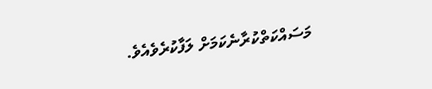މަސައްކަތްކުރާނެކަމަށް ލަފާކުރެވެއެވެ.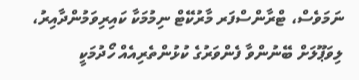ނަމަވެސް، ޓްރާންސްފަރ މާރުކޭޓް ނިމުމަކާ ކައިރިވަމުންދާއިރު، ލިވަޕޫލަށް ބޭނުންވާ ފެންވަރުގެ ކުޅުންތެރިއެއް ހޯދުމަކީ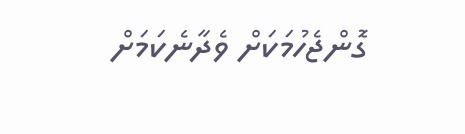ގޮންޖެހުމަކަށް ވެދާނެކަމަށް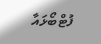ފުޓްބޯޅައާ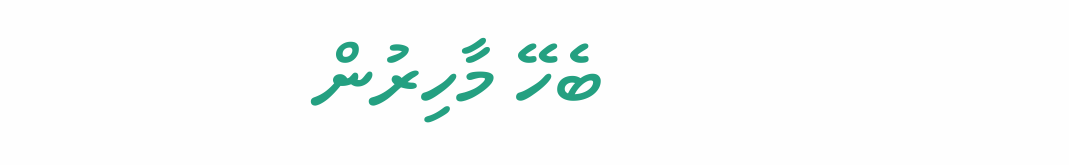ބެހޭ މާހިރުން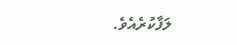ލަފާކުރެއެވެ.